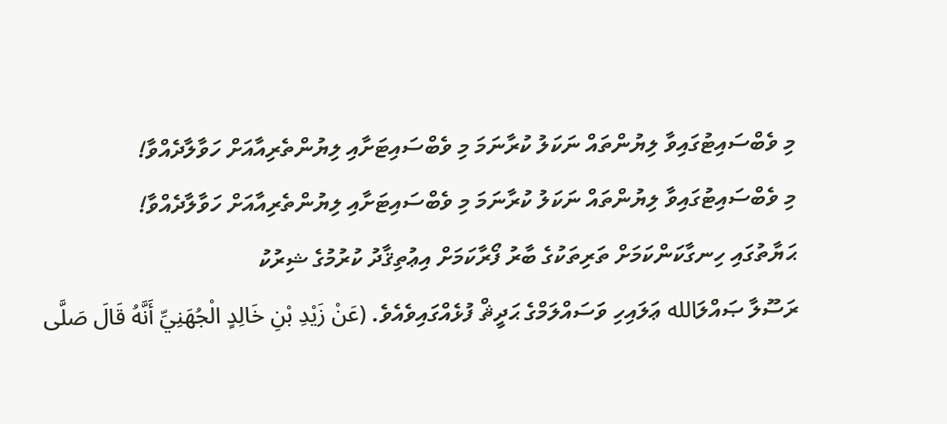މި ވެބްސައިޓުގައިވާ ލިޔުންތައް ނަކަލު ކުރާނަމަ މި ވެބްސައިޓަށާއި ލިޔުންތެރިއާއަށް ހަވާލާދެއްވާ!
މި ވެބްސައިޓުގައިވާ ލިޔުންތައް ނަކަލު ކުރާނަމަ މި ވެބްސައިޓަށާއި ލިޔުންތެރިއާއަށް ހަވާލާދެއްވާ!
ޙަޔާތުގައި ހިނގާކަންކަމަށް ތަރިތަކުގެ ބާރު ފޯރާކަމަށް އިޢުތިޤާދު ކުރުމުގެ ޝިރުކު
ރަސޫލާ ޞައްލަالله ޢަލައިހި ވަސައްލަމްގެ ޙަދީޘް ފުޅެއްގައިވެއެވެ. (عَنْ زَيْدِ بْنِ خَالِدٍ الْجُهَنِيِّ أَنَّهُ قَالَ صَلَّى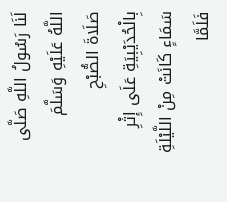لَنَا رَسُولُ اللَّهِ صَلَّى اللَّهُ عَلَيْهِ وَسَلَّمَ صَلَاةَ الصُّبْحِ بِالْحُدَيْبِيَةِ عَلَى إِثْرِ سَمَاءٍ كَانَتْ مِنْ اللَّيْلَةِ فَلَمَّا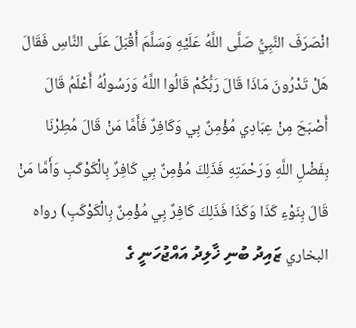انْصَرَفَ النَّبِيُّ صَلَّى اللَّهُ عَلَيْهِ وَسَلَّمَ أَقْبَلَ عَلَى النَّاسِ فَقَالَ هَلْ تَدْرُونَ مَاذَا قَالَ رَبُّكُمْ قَالُوا اللَّهُ وَرَسُولُهُ أَعْلَمُ قَالَ أَصْبَحَ مِنْ عِبَادِي مُؤْمِنٌ بِي وَكَافِرٌ فَأَمَّا مَنْ قَالَ مُطِرْنَا بِفَضْلِ اللَّهِ وَرَحْمَتِهِ فَذَلِكَ مُؤْمِنٌ بِي كَافِرٌ بِالْكَوْكَبِ وَأَمَّا مَنْ قَالَ بِنَوْءِ كَذَا وَكَذَا فَذَلِكَ كَافِرٌ بِي مُؤْمِنٌ بِالْكَوْكَبِ) رواه البخاري ޒައިދު ބުނި ޚާލިދު އައްޖުހަނީ ގެ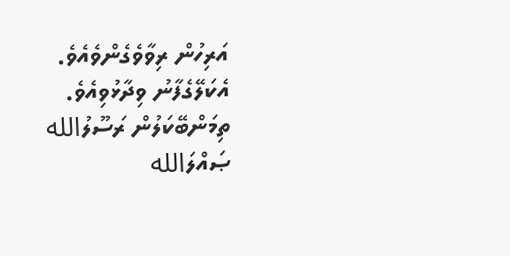އަރިހުން ރިވާވެގެންވެއެވެ. އެކަލޭގެފާނު ވިދާޅުވިއެވެ. ތިމަންބޭކަލުން ރަސޫލުالله ޞައްލަالله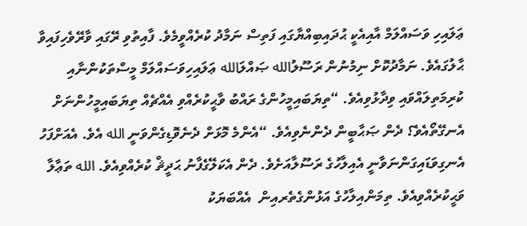ޢަލައިހި ވަސައްލަމް އާއިއެކީ ޙުދައިބިއްޔާގައި ފަތިސް ނަމާދު ކުރެއްވީމެވެ. ފާއިތުވި ރޭގައި ވާރޭވެހިފައިވާ ޙާލުގައެވެ. ނަމާދުކޮށް ނިމުނުން ރަސޫލުالله ޞައްލަالله ޢަލައިހިވަސައްލަމް މީސްތަކުންނާއި ކުރިމަތިލައްވައި ވިދާޅުވިއެވެ. “ތިޔަބައިމީހުންގެ ރައްބު ވާޙީކުރެއްވި އެއްޗެއް ތިޔަބައިމީހުންނަށް އެނގޭތޯއެވެ؟ ދެން ޞަޙާބީން ދެންނެވިއެވެ. “އެންމެ މޮޅަށް ދެނެވޮޑިގެންވަނީ الله އެވެ. އެއަށްފަހު އެނގިވަޑައިގަންނަވާނީ އެއިލާހުގެ ރަސޫލާއަށެވެ. ދެން އެކަލޭގެފާނު ޙަދީޘް ކުރެއްވިއެވެ. الله ތަޢާލާ ވަޙީކުރެއްވިއެވެ. ތިމަންއިލާހުގެ އަޅުންގެތެރއިން  އެއްބަޔަކު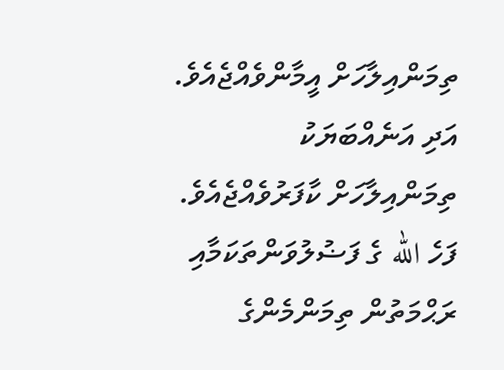ތިމަންއިލާހަށް އީމާންވެއްޖެއެވެ. އަދި އަނެއްބަޔަކު ތިމަންއިލާހަށް ކާފަރުވެއްޖެއެވެ. ފަހެ الله ގެ ފަޟުލުވަންތަކަމާއި ރަޙްމަތުން ތިމަންމެންގެ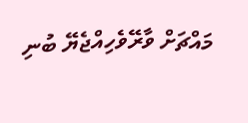މައްޗަށް ވާރޭވެހިއްޖެޔޭ ބުނި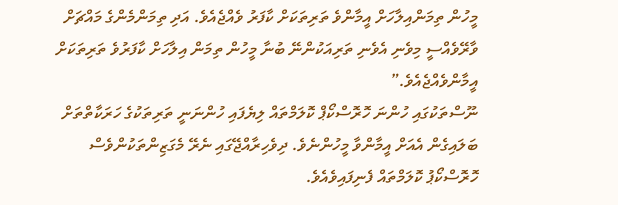މީހުން ތިމަންއިލާހަށް އީމާންވެ ތަރިތަކަށް ކާފަރު ވެއްޖެއެވެ. އަދި ތިމަންމެންގެ މައްޗަށް ވާރޭވެއްސީ މިވެނި އެވެނި ތަރިއަކުންނޭ ބުނާ މީހުން ތިމަން އިލާހަށް ކާފަރުވެ ތަރިތަކަށް އީމާންވެއްޖެއެވެ.”
ނޫސްތަކުގައި ހުންނަ ހޮރޮސްކޯޕް ކޮލަމްތައް ލިޔެފައި ހުންނަނީ ތަރިތަކުގެ ހަރަކާތްތަށް ބަލައިގެން އެއަށް އީމާންވާ މީހުންނެވެ. ދިވެހިރާއްޖޭގައި ނެރޭ މެގަޒިންތަކުންވެސް ހޮރޮސްކޯޕު ކޮލަމްތައް ފެނިފައިވެއެވެ.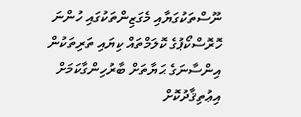ނޫސްތަކުގަޔާއި މެގަޒިންތަކުގައި ހުންނަ ހޮރޮސްކޯޕުގެ ކޮލަމްތައް ކިޔައި ތަރިތަކުން އިންސާނަގެ ޙަޔާތަށް ބާރުހިންގާކަމަށް އިޢުތިޤާދުކޮށް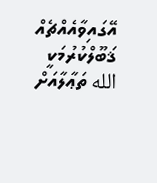އޭގައިވާއެއްޗެއް ޤަބޫލްކުރުމަކީ الله ތަޢާލާއަށް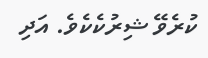ކުރެވޭ ޝިރުކެކެވެ. އަދި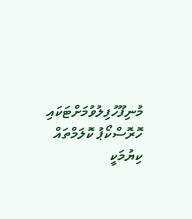މުނިފޫހުފިލުވުމަށްޓަކައި ހޮރޮސްކޯޕު ކޮލަމްތައް ކިޔުމަކީ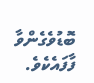ބޮޑުވެގެންވާ ފާފައެކެވެ.